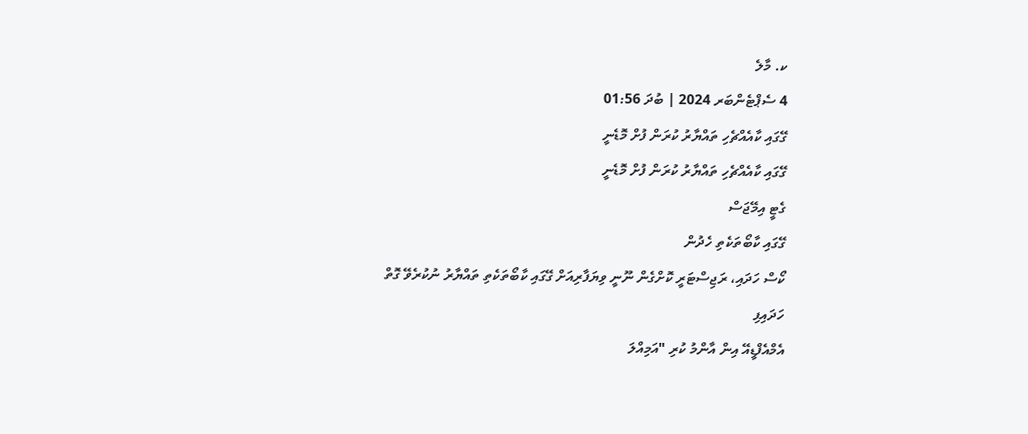ކ. މާލެ
4 ސެޕްޓެންބަރ 2024 | ބުދަ 01:56
ގޭގައި ކާއެއްޗެހި ތައްޔާރު ކުރަން ފުށް މޮޑެނީ
ގޭގައި ކާއެއްޗެހި ތައްޔާރު ކުރަން ފުށް މޮޑެނީ
ގެޓީ އިމޭޖަސް
ގޭގައި ކާބޯތަކެތި ހެދުން
ކޯސް ހަދައި، ރަޖިސްޓަރީ ކޮށްގެން ނޫނީ ވިޔަފާރިއަށް ގޭގައި ކާބޯތަކެތި ތައްޔާރު ނުކުރެވޭ ގޮތް ހަދައިފި
އެމްއެފްޑީއޭ އިން އާންމު ކުރި "އަމިއްލަ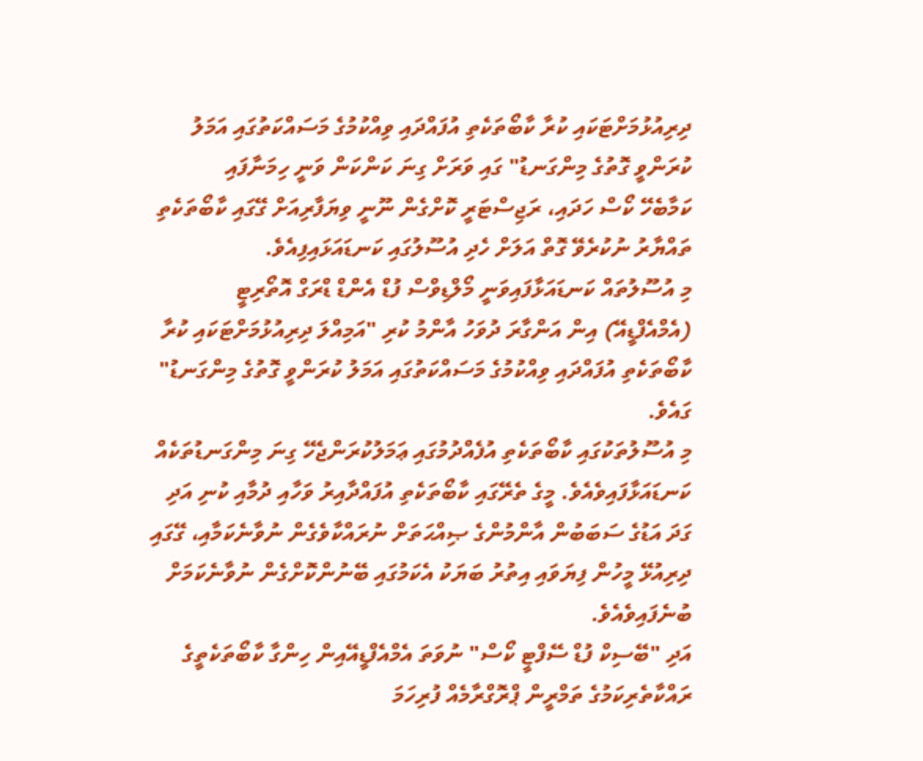ދިރިއުޅުމަށްޓަކައި ކުރާ ކާބޯތަކެތި އުފައްދައި ވިއްކުމުގެ މަސައްކަތުގައި އަމަލު ކުރަންވީ ގޮތުގެ މިންގަނޑު" ގައި ވަރަށް ގިނަ ކަންކަން ވަނީ ހިމަނާފައި
ކަމާބެހޭ ކޯސް ހަދައި، ރަޖިސްޓަރީ ކޮށްގެން ނޫނީ ވިޔަފާރިއަށް ގޭގައި ކާބޯތަކެތި ތައްޔާރު ނުކުރެވޭ ގޮތް އަލަށް ހެދި އުސޫލުގައި ކަނޑައަޅައިފިއެވެ.
މި އުސޫލުތައް ކަނޑައަޅާފައިވަނީ މޯލްޑިވްސް ފުޑް އެންޑް ޑްރަގް އޮތޯރިޓީ (އެމްއެފްޑީއޭ) އިން އަންގާރަ ދުވަހު އާންމު ކުރި "އަމިއްލަ ދިރިއުޅުމަށްޓަކައި ކުރާ ކާބޯތަކެތި އުފައްދައި ވިއްކުމުގެ މަސައްކަތުގައި އަމަލު ކުރަންވީ ގޮތުގެ މިންގަނޑު" ގައެވެ.
މި އުސޫލުތަކުގައި ކާބޯތަކެތި އުފެއްދުމުގައި ޢަމަލުކުރަންޖެހޭ ގިނަ މިންގަނޑުތަކެއް ކަނޑައަޅާފައިވެއެވެ. މީގެ ތެރޭގައި ކާބޯތަކެތި އުފައްދާއިރު ވަހާއި ދުމާއި ކުނި އަދި ގަދަ އަޑުގެ ސަބަބުން އާންމުންގެ ޞިއްޙަތަށް ނުރައްކާވެގެން ނުވާނެކަމާއި، ގޭގައި ދިރިއުޅޭ މީހުން ފިޔަވައި އިތުރު ބަޔަކު އެކަމުގައި ބޭނުންކޮށްގެން ނުވާނެކަމަށް ބުނެފައިވެއެވެ.
އަދި "ބޭސިކް ފުޑް ސޭފްޓީ ކޯސް" ނުވަތަ އެމްއެފްޑީއޭއިން ހިންގާ ކާބޯތަކެތީގެ ރައްކާތެރިކަމުގެ ތަމްރީން ޕްރޮގްރާމެއް ފުރިހަމަ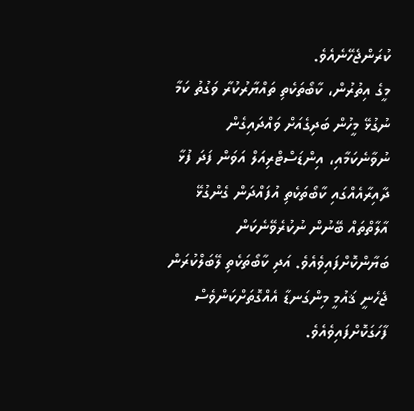ކުރަންޖެހޭނެއެވެ.
މީގެ އިތުރުން، ކާބޯތަކެތި ތައްޔާރުކުރާ ވަގުތު ކަމާ ނުގުޅޭ މީހުން ބަދިގެއަށް ވައްދައިގެން ނުވާނެކަމާއި، އިންޑަސްޓްރިއަލް އަވަން ފަދަ ފުޅާ ދާއިރާއެއްގައި ކާބޯތަކެތި އުފައްދަން ގެންގުޅޭ އާލާތްތައް ބޭނުން ނުކުރެވޭނެކަން ބަޔާންކޮށްފައިވެއެވެ. އަދި ކާބޯތަކެތި ލޭބަލްކުރަން ޖެހެނީ ޤައުމީ މިންގަނޑާ އެއްގޮތަށްކަންވެސް ފާހަގަކޮށްފައިވެއެވެ.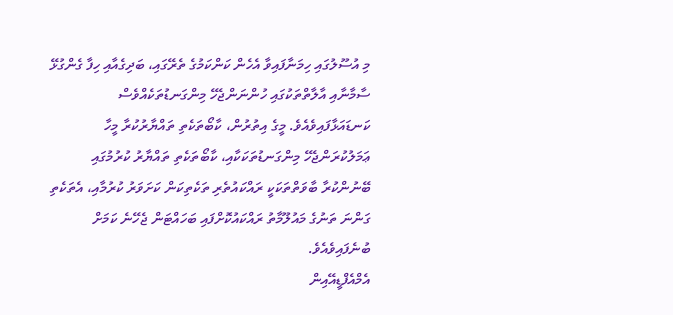މި އުސޫލުގައި ހިމަނާފައިވާ އެހެން ކަންކަމުގެ ތެރޭގައި، ބަދިގެއާއި ހިފާ ގެންގުޅޭ ސާމާނާއި އާލާތްތަކުގައި ހުންނަންޖެހޭ މިންގަނޑުތަކެއްވެސް ކަނޑައަޅާފައިވެއެވެ. މީގެ އިތުރުން، ކާބޯތަކެތި ތައްޔާރުކުރާ މީހާ ޢަމަލުކުރަންޖެހޭ މިންގަނޑުތަކަކާއި، ކާބޯތަކެތި ތައްޔާރު ކުރުމުގައި ބޭނުންކުރާ ބާވަތްތަކަކީ ރައްކައުތެރި ތަކެތިކަން ކަށަވަރު ކުރުމާއި، އެތަކެތި ގަންނަ ތަނުގެ މައުލޫމާތު ރައްކައުކޮށްފައި ބަހައްޓަން ޖެހޭނެ ކަމަށް ބުނެފައިވެއެވެ.
އެމްއެފްޑީއޭއިން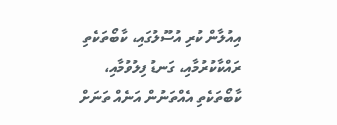އިއުލާން ކުރި އުސޫލުގައި، ކާބޯތަކެތި ރައްކާކުރުމާއި، ގަނޑު ފިލުވުމާއި، ކާބޯތަކެތި އެއްތަނުން އަނެއް ތަނަށް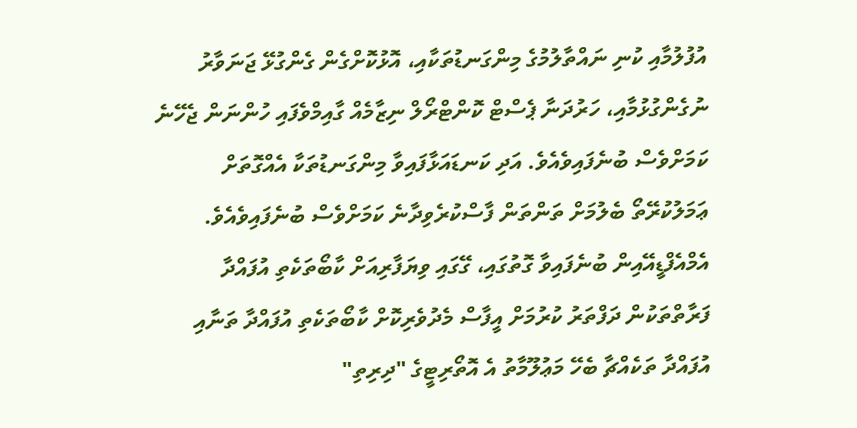އުފުލުމާއި ކުނި ނައްތާލުމުގެ މިންގަނޑުތަކާއި، އޮޅުކޮށްގެން ގެންގުޅޭ ޖަނަވާރު ނުގެންގުޅުމާއި، ހަރުދަނާ ޕެސްޓް ކޮންޓްރޯލް ނިޒާމެއް ގާއިމްވެފައި ހުންނަން ޖެހޭނެ ކަމަށްވެސް ބުނެފައިވެއެވެ. އަދި ކަނޑައަޅާފައިވާ މިންގަނޑުތަކާ އެއްގޮތަށް ޢަމަލުކުރޭތޯ ބެލުމަށް ތަންތަން ފާސްކުރެވިދާނެ ކަމަށްވެސް ބުނެފައިވެއެވެ.
އެމްއެފްޑީއޭއިން ބުނެފައިވާ ގޮތުގައި، ގޭގައި ވިޔަފާރިއަށް ކާބޯތަކެތި އުފައްދާ ފަރާތްތަކުން ދަފްތަރު ކުރުމަށް އީފާސް މެދުވެރިކޮށް ކާބޯތަކެތި އުފައްދާ ތަނާއި އުފައްދާ ތަކެއްޗާ ބެހޭ މަޢުލޫމާތު އެ އޮތޯރިޓީގެ "ދިރިތި"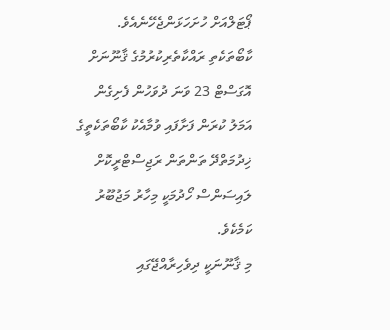ޕޯޓަލްއަށް ހުށަހަޅަންޖެހޭނެއެވެ.
ކާބޯތަކެތި ރައްކާތެރިކުރުމުގެ ޤާނޫނަށް އޮގަސްޓް 23 ވަނަ ދުވަހުން ފެށިގެން އަމަލު ކުރަން ފަށާފައި ވުމާއެކު ކާބޯތަކެތީގެ ޚިދުމަތްދޭ ތަންތަން ރަޖިސްޓްރީކޮށް ލައިސަންސް ހޯދުމަކީ މިހާރު މަޖުބޫރު ކަމެކެވެ.
މި ޤާނޫނަކީ ދިވެހިރާއްޖޭގައި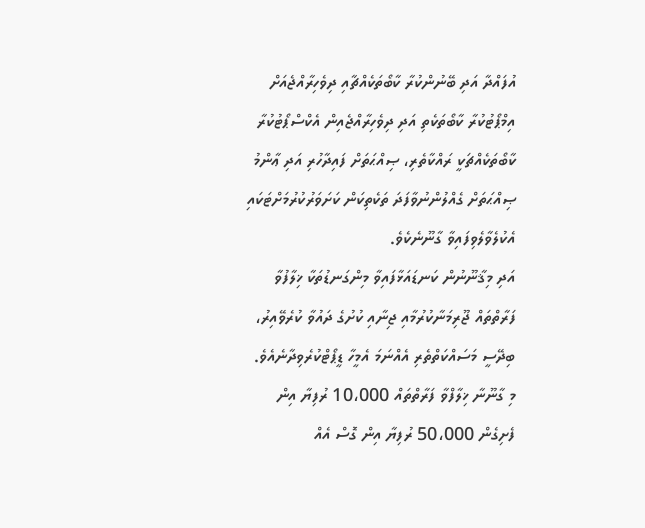އުފައްދާ އަދި ބޭނުންކުރާ ކާބޯތަކެއްޗާއި ދިވެހިރާއްޖެއަށް އިމްޕޯޓުކުރާ ކާބޯތަކެތި އަދި ދިވެހިރާއްޖެއިން އެކްސްޕޯޓުކުރާ ކާބޯތަކެއްޗަކީ ރައްކާތެރި، ޞިއްޙަތަށް ފައިދާހުރި އަދި ޢާންމު ޞިއްޙަތަށް ގެއްލުންނުވާފަދަ ތަކެތިކަން ކަށަވަރުކުރުމަށްޓަކައި އެކުލެވާލެވިފައިވާ ގާނޫނެކެވެ.
އަދި މިޤާނޫނުން ކަނޑައަޅާފައިވާ މިންގަނޑުތަކާ ޚިލާފުވާ ފަރާތްތައް ޖޫރިމަނާކުރުމާއި ޖިނާއި ކުށުގެ ދައުވާ ކުރެވޭއިރު، ބިދޭސީ މަސައްކަތްތެރި އެއްނަމަ އެމީހާ ޑީޕޯޓްކުރެވިދާނެއެވެ.
މި ގާނޫނާ ޚިލާފްވާ ފަރާތްތައް 10،000 ރުފިޔާ އިން ފެށިގެން 50،000 ރުފިޔާ އިން ގޮސް އެއް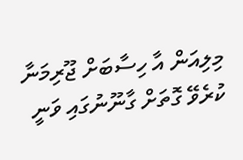މިލިއަން އާ ހިސާބަށް ޖޫރިމަނާ ކުރެވޭ ގޮތަށް ގާނޫނުގައި ވަނީ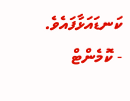ކަނޑައަޅާފައެވެ.
- ކޮމެންޓް